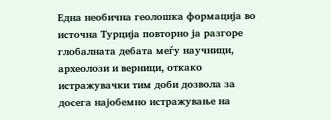Една необична геолошка формација во источна Турција повторно ја разгоре глобалната дебата меѓу научници, археолози и верници, откако истражувачки тим доби дозвола за досега најобемно истражување на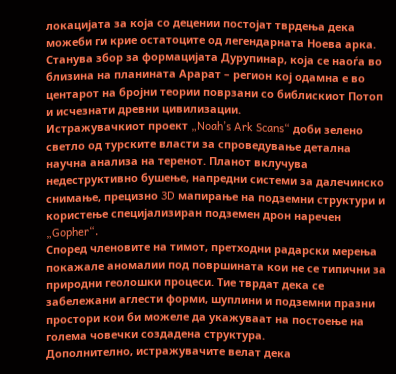локацијата за која со децении постојат тврдења дека можеби ги крие остатоците од легендарната Ноева арка.
Станува збор за формацијата Дурупинар, која се наоѓа во близина на планината Арарат – регион кој одамна е во центарот на бројни теории поврзани со библискиот Потоп и исчезнати древни цивилизации.
Истражувачкиот проект „Noah’s Ark Scans“ доби зелено светло од турските власти за спроведување детална научна анализа на теренот. Планот вклучува недеструктивно бушење, напредни системи за далечинско снимање, прецизно 3D мапирање на подземни структури и користење специјализиран подземен дрон наречен „Gopher“.
Според членовите на тимот, претходни радарски мерења покажале аномалии под површината кои не се типични за природни геолошки процеси. Тие тврдат дека се забележани аглести форми, шуплини и подземни празни простори кои би можеле да укажуваат на постоење на голема човечки создадена структура.
Дополнително, истражувачите велат дека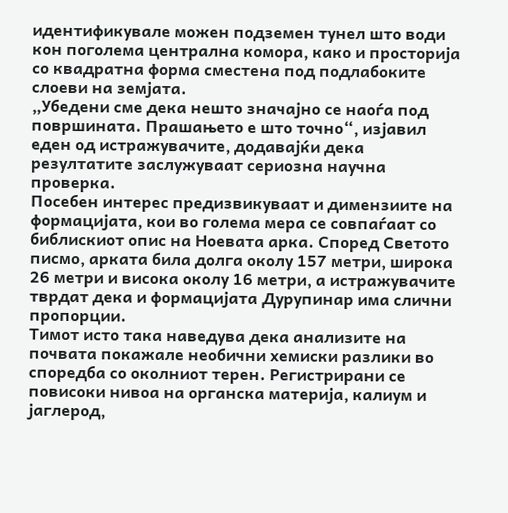идентификувале можен подземен тунел што води кон поголема централна комора, како и просторија со квадратна форма сместена под подлабоките слоеви на земјата.
„Убедени сме дека нешто значајно се наоѓа под површината. Прашањето е што точно“, изјавил еден од истражувачите, додавајќи дека резултатите заслужуваат сериозна научна проверка.
Посебен интерес предизвикуваат и димензиите на формацијата, кои во голема мера се совпаѓаат со библискиот опис на Ноевата арка. Според Светото писмо, арката била долга околу 157 метри, широка 26 метри и висока околу 16 метри, а истражувачите тврдат дека и формацијата Дурупинар има слични пропорции.
Тимот исто така наведува дека анализите на почвата покажале необични хемиски разлики во споредба со околниот терен. Регистрирани се повисоки нивоа на органска материја, калиум и јаглерод,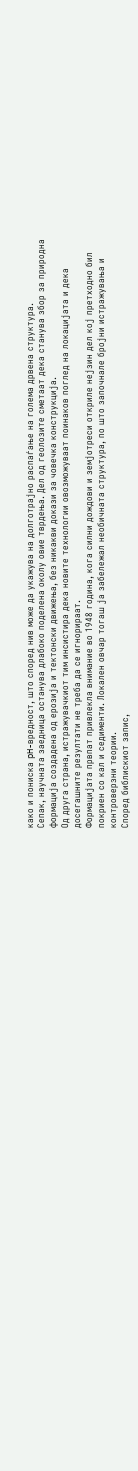како и пониска pH-вредност, што според нив може да укажува на долготрајно распаѓање на голема дрвена структура.
Сепак, научната заедница останува длабоко поделена околу овие тврдења. Дел од геолозите сметаат дека станува збор за природна формација создадена од ерозија и тектонски движења, без никакви докази за човечка конструкција.
Од друга страна, истражувачкиот тим инсистира дека новите технологии овозможуваат поинаков поглед на локацијата и дека досегашните резултати не треба да се игнорираат.
Формацијата првпат привлекла внимание во 1948 година, кога силни дождови и земјотреси откриле нејзин дел кој претходно бил покриен со кал и седименти. Локален овчар тогаш ја забележал необичната структура, по што започнале бројни истражувања и контроверзни теории.
Според библискиот запис,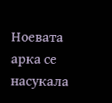Ноевата арка се насукала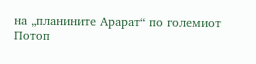на „планините Арарат“ по големиот Потоп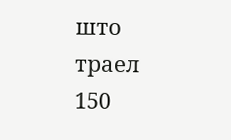што траел 150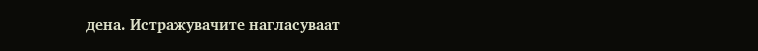дена. Истражувачите нагласуваат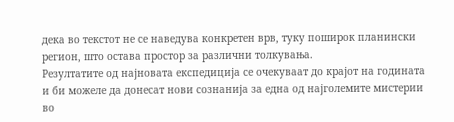дека во текстот не се наведува конкретен врв, туку поширок планински регион, што остава простор за различни толкувања.
Резултатите од најновата експедиција се очекуваат до крајот на годината и би можеле да донесат нови сознанија за една од најголемите мистерии во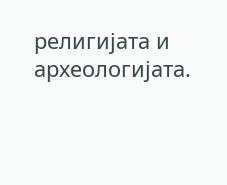религијата и археологијата.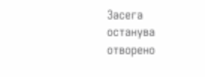Засега останува отворено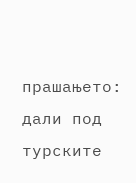прашањето: дали под турските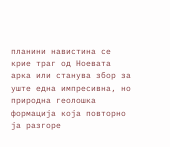планини навистина се крие траг од Ноевата арка или станува збор за уште една импресивна, но природна геолошка формација која повторно ја разгоре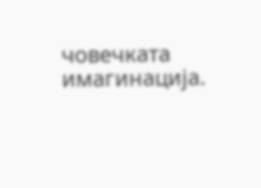човечката имагинација.